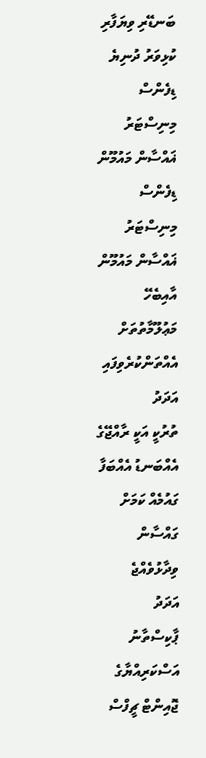ބަނޑޭރި ވިޔަފާރި ކުޅިވަރު ދުނިޔެ
ޑިފެންސް މިނިސްޓަރު ޣައްސާން މައުމޫން
ޑިފެންސް މިނިސްޓަރު ޣައްސާން މައުމޫން އާއިބެހޭ މަޢުލޫމާތުތަށް އެއްތަންކުރެވިފައި
އަދަދު
ތުރުކީ އަކީ ރާއްޖޭގެ އެއްބަނޑު އެއްބަފާ ގައުމެއް ކަމަށް ގައްސާން ވިދާޅުވެއްޖެ
އަދަދު
ޕާކިސްތާނު އަސްކަރިއްޔާގެ ޖޮއިންޓް ޗީފްސް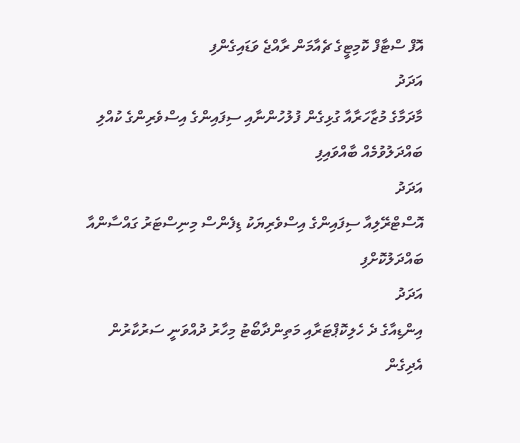އޮފް ސްޓާފް ކޮމިޓީގެ ޗެއާމަން ރާއްޖެ ވަޑައިގެންފި
އަދަދު
މާދަމާގެ މުޒާހަރާއާ ގުޅިގެން ފުލުހުންނާއި ސިފައިންގެ އިސްވެރިންގެ ކުއްލި ބައްދަލުވުމެއް ބާއްވައިފި
އަދަދު
އޮސްޓްރޭލިއާ ސިފައިންގެ އިސްވެރިޔަކު ޑިފެންސް މިނިސްޓަރު ގައްސާންއާ ބައްދަލުކޮށްފި
އަދަދު
އިންޑިއާގެ ދެ ހެލިކޮޕްޓަރާއި މަތިންދާބޯޓު މިހާރު ދުއްވަނީ ސަރުކާރުން އެދިގެން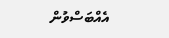އެއްބަސްވުން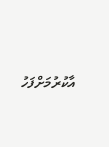އާކުރުމަށްފަހު